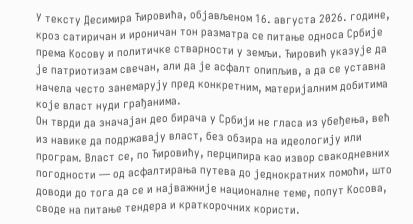У тексту Десимира Ћировића, објављеном 16. августа 2026. године, кроз сатиричан и ироничан тон разматра се питање односа Србије према Косову и политичке стварности у земљи. Ћировић указује да је патриотизам свечан, али да је асфалт опипљив, а да се уставна начела често занемарују пред конкретним, материјалним добитима које власт нуди грађанима.
Он тврди да значајан део бирача у Србији не гласа из убеђења, већ из навике да подржавају власт, без обзира на идеологију или програм. Власт се, по Ћировићу, перципира као извор свакодневних погодности — од асфалтирања путева до једнократних помоћи, што доводи до тога да се и најважније националне теме, попут Косова, своде на питање тендера и краткорочних користи.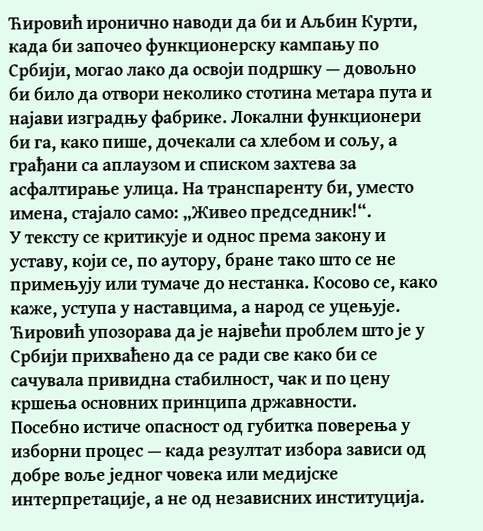Ћировић иронично наводи да би и Аљбин Курти, када би започео функционерску кампању по Србији, могао лако да освоји подршку — довољно би било да отвори неколико стотина метара пута и најави изградњу фабрике. Локални функционери би га, како пише, дочекали са хлебом и сољу, а грађани са аплаузом и списком захтева за асфалтирање улица. На транспаренту би, уместо имена, стајало само: „Живео председник!“.
У тексту се критикује и однос према закону и уставу, који се, по аутору, бране тако што се не примењују или тумаче до нестанка. Косово се, како каже, уступа у наставцима, а народ се уцењује. Ћировић упозорава да је највећи проблем што је у Србији прихваћено да се ради све како би се сачувала привидна стабилност, чак и по цену кршења основних принципа државности.
Посебно истиче опасност од губитка поверења у изборни процес — када резултат избора зависи од добре воље једног човека или медијске интерпретације, а не од независних институција.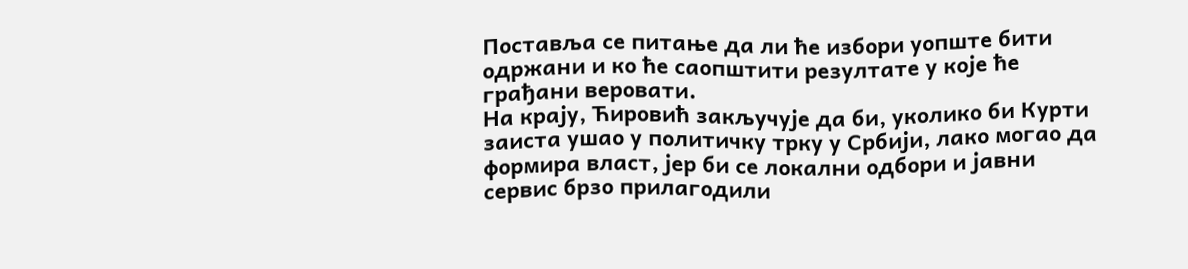Поставља се питање да ли ће избори уопште бити одржани и ко ће саопштити резултате у које ће грађани веровати.
На крају, Ћировић закључује да би, уколико би Курти заиста ушао у политичку трку у Србији, лако могао да формира власт, јер би се локални одбори и јавни сервис брзо прилагодили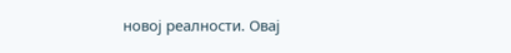новој реалности. Овај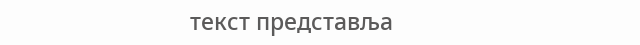текст представља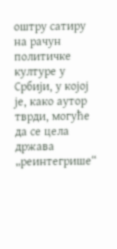оштру сатиру на рачун политичке културе у Србији, у којој је, како аутор тврди, могуће да се цела држава „реинтегрише“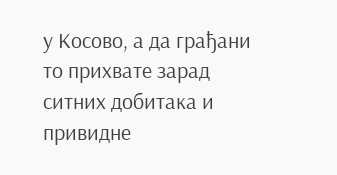у Косово, а да грађани то прихвате зарад ситних добитака и привидне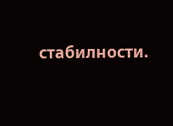стабилности.